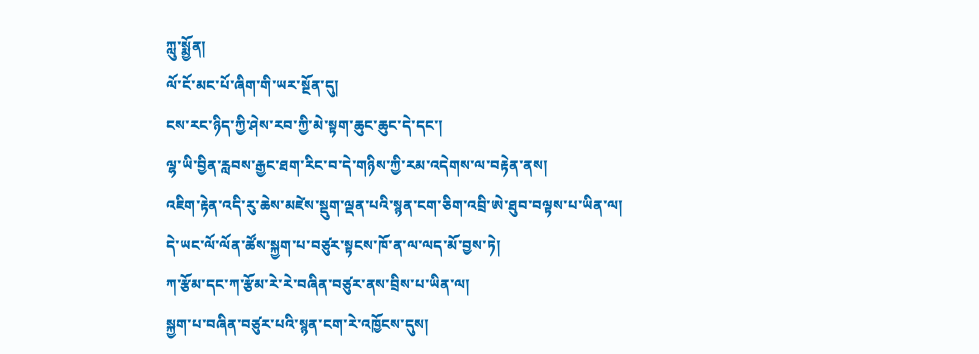ཀླུ་སྨྱོན།
ལོ་ངོ་མང་པོ་ཞིག་གི་ཡར་སྔོན་དུ།
ངས་རང་ཉིད་ཀྱི་ཤེས་རབ་ཀྱི་མེ་སྟག་ཆུང་ཆུང་དེ་དང་།
ལྷ་ཡི་བྱིན་རླབས་རྒྱང་ཐག་རིང་བ་དེ་གཉིས་ཀྱི་རམ་འདེགས་ལ་བརྟེན་ནས།
འཇིག་རྟེན་འདི་རུ་ཆེས་མཛེས་སྡུག་ལྡན་པའི་སྙན་ངག་ཅིག་འབྲི་ཨེ་ཐུབ་བལྟས་པ་ཡིན་ལ།
དེ་ཡང་ལོ་ལོན་ཚོས་སྐྱག་པ་བཙུར་སྟངས་ཁོ་ན་ལ་ལད་མོ་བྱས་ཏེ།
ཀ་རྩོམ་དང་ཀ་རྩོམ་རེ་རེ་བཞིན་བཙུར་ནས་བྲིས་པ་ཡིན་ལ།
སྐྱག་པ་བཞིན་བཙུར་པའི་སྙན་ངག་རེ་འཁྱོངས་དུས།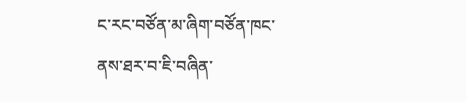ང་རང་བཙོན་མ་ཞིག་བཙོན་ཁང་ནས་ཐར་བ་ཇི་བཞིན་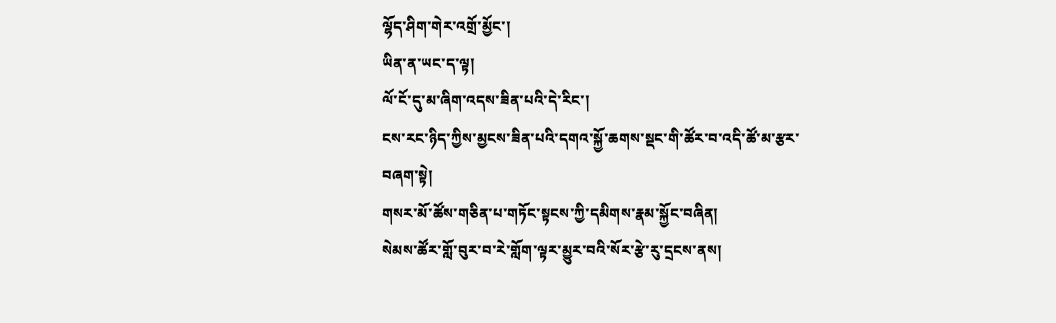ལྷོད་ཤིག་གེར་འགྲོ་མྱོང་།
ཡིན་ན་ཡང་ད་ལྟ།
ལོ་ངོ་དུ་མ་ཞིག་འདས་ཟིན་པའི་དེ་རིང་།
ངས་རང་ཉིད་ཀྱིས་མྱངས་ཟིན་པའི་དགའ་སྐྱོ་ཆགས་སྡང་གི་ཚོར་བ་འདི་ཚོ་མ་རྩར་བཞག་སྟེ།
གསར་མོ་ཚོས་གཅིན་པ་གཏོང་སྟངས་ཀྱི་དམིགས་རྣམ་སྐྱོང་བཞིན།
སེམས་ཚོར་གློ་བུར་བ་རེ་གློག་ལྟར་མྱུར་བའི་སོར་རྩེ་རུ་དྲངས་ནས།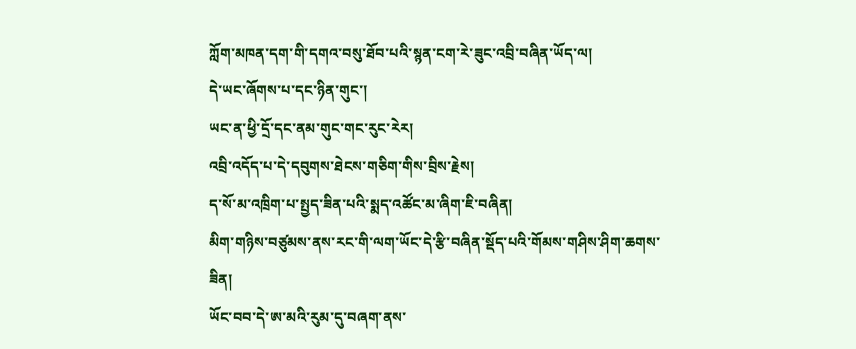ཀློག་མཁན་དག་གི་དགའ་བསུ་ཐོབ་པའི་སྙན་ངག་རེ་ཟུང་འབྲི་བཞིན་ཡོད་ལ།
དེ་ཡང་ཞོགས་པ་དང་ཉིན་གུང་།
ཡང་ན་ཕྱི་དྲོ་དང་ནམ་གུང་གང་རུང་རེར།
འབྲི་འདོད་པ་དེ་དབུགས་ཐེངས་གཅིག་གིས་བྲིས་རྗེས།
ད་སོ་མ་འཁྲིག་པ་སྤྱད་ཟིན་པའི་སྨད་འཚོང་མ་ཞིག་ཇི་བཞིན།
མིག་གཉིས་བཙུམས་ནས་རང་གི་ལག་ཡོང་དེ་རྩི་བཞིན་སྡོད་པའི་གོམས་གཤིས་ཤིག་ཆགས་ཟིན།
ཡོང་བབ་དེ་ཨ་མའི་རུམ་དུ་བཞག་ནས་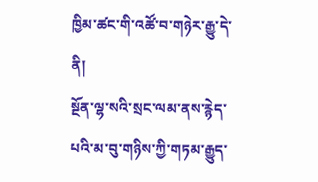ཁྱིམ་ཚང་གི་འཚོ་བ་གཉེར་རྒྱུ་དེ་ནི།
སྔོན་ལྷ་སའི་སྲང་ལམ་ནས་རྙེད་པའི་མ་བུ་གཉིས་ཀྱི་གཏམ་རྒྱུད་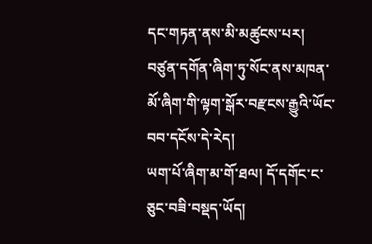དང་གཏན་ནས་མི་མཚུངས་པར།
བཙུན་དགོན་ཞིག་ཏུ་སོང་ནས་མཁན་མོ་ཞིག་གི་ལྟག་སྒོར་བརྫངས་རྒྱུའི་ཡོང་བབ་དངོས་དེ་རེད།
ཡག་པོ་ཞིག་མ་གོ་ཐལ། དོ་དགོང་ང་ཅུང་བཟི་བསྡད་ཡོད།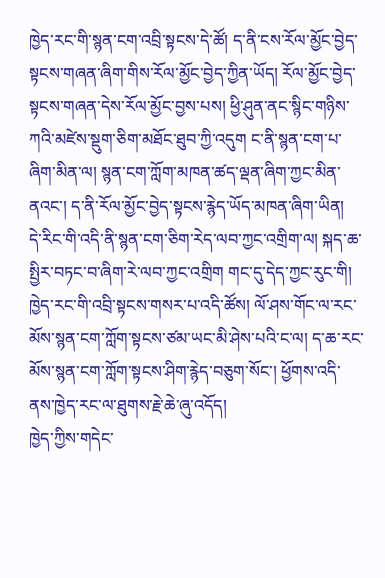ཁྱེད་རང་གི་སྙན་ངག་འབྲི་སྟངས་དེ་ཚོ། ད་ནི་ངས་རོལ་མྱོང་བྱེད་སྟངས་གཞན་ཞིག་གིས་རོལ་མྱོང་བྱེད་ཀྱིན་ཡོད། རོལ་མྱོང་བྱེད་སྟངས་གཞན་དེས་རོལ་མྱོང་བྱས་པས། ཕྱི་ཤུན་ནང་སྙིང་གཉིས་ཀའི་མཛེས་སྡུག་ཅིག་མཐོང་ཐུབ་ཀྱི་འདུག ང་ནི་སྙན་ངག་པ་ཞིག་མིན་ལ། སྙན་ངག་ཀློག་མཁན་ཚད་ལྡན་ཞིག་ཀྱང་མིན་ནའང་། ད་ནི་རོལ་མྱོང་བྱེད་སྟངས་རྙེད་ཡོད་མཁན་ཞིག་ཡིན།
དེ་རིང་གི་འདི་ནི་སྙན་ངག་ཅིག་རེད་ལབ་ཀྱང་འགྲིག་ལ། སྐད་ཆ་སྤྱིར་བཏང་བ་ཞིག་རེ་ལབ་ཀྱང་འགྲིག གང་དུ་དེད་ཀྱང་རུང་གི། ཁྱེད་རང་གི་འབྲི་སྟངས་གསར་པ་འདི་ཚོས། ལོ་ཤས་གོང་ལ་རང་མོས་སྙན་ངག་ཀློག་སྟངས་ཙམ་ཡང་མི་ཤེས་པའི་ང་ལ། ད་ཆ་རང་མོས་སྙན་ངག་ཀློག་སྟངས་ཤིག་རྙེད་བཅུག་སོང་། ཕྱོགས་འདི་ནས་ཁྱེད་རང་ལ་ཐུགས་རྗེ་ཆེ་ཞུ་འདོད།
ཁྱེད་ཀྱིས་གདེང་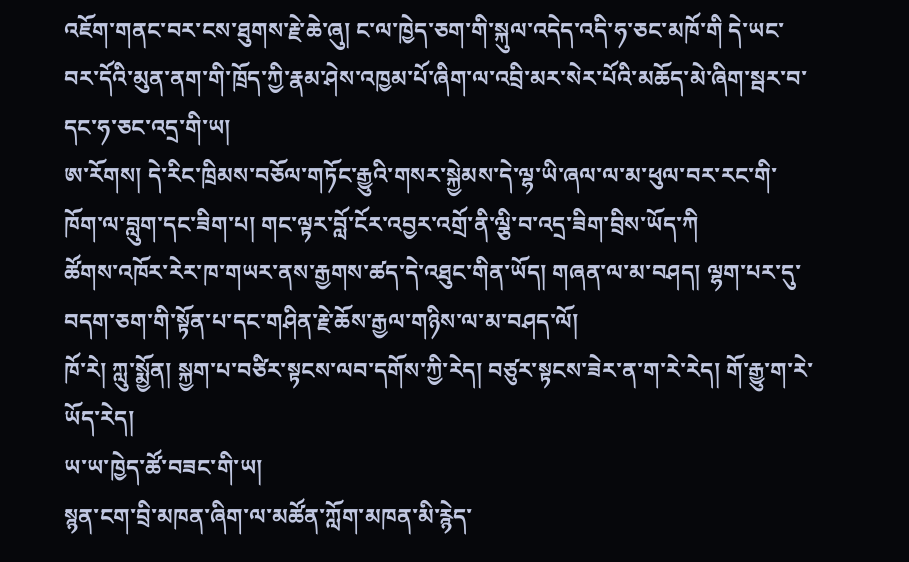འཇོག་གནང་བར་ངས་ཐུགས་རྗེ་ཆེ་ཞུ། ང་ལ་ཁྱེད་ཅག་གི་སྐུལ་འདེད་འདི་ཧ་ཅང་མཁོ་གི དེ་ཡང་བར་དོའི་མུན་ནག་གི་ཁྲོད་ཀྱི་རྣམ་ཤེས་འཁྱམ་པོ་ཞིག་ལ་འབྲི་མར་སེར་པོའི་མཆོད་མེ་ཞིག་སྦར་བ་དང་ཧ་ཅང་འདྲ་གི་ཡ།
ཨ་རོགས། དེ་རིང་ཁྲིམས་བཅོལ་གཏོང་རྒྱུའི་གསར་སྐྱེམས་དེ་ལྷ་ཡི་ཞལ་ལ་མ་ཕུལ་བར་རང་གི་ཁོག་ལ་བླུག་དང་ཟིག་པ། གང་ལྟར་བློ་ངོར་འབྱར་འགྲོ་ནི་ལྕི་བ་འདྲ་ཟིག་བྲིས་ཡོད་ཀི
ཚོགས་འཁོར་རེར་ཁ་གཡར་ནས་རྒྱགས་ཚད་དེ་འཐུང་གིན་ཡོད། གཞན་ལ་མ་བཤད། ལྷག་པར་དུ་བདག་ཅག་གི་སྟོན་པ་དང་གཤིན་རྗེ་ཆོས་རྒྱལ་གཉིས་ལ་མ་བཤད་ལོ།
ཁོ་རེ། ཀླུ་སྨྱོན། སྐྱག་པ་བཙིར་སྟངས་ལབ་དགོས་ཀྱི་རེད། བཙུར་སྟངས་ཟེར་ན་ག་རེ་རེད། གོ་རྒྱུ་ག་རེ་ཡོད་རེད།
ཡ་ཡ་ཁྱེད་ཚོ་བཟང་གི་ཡ།
སྙན་ངག་བྲི་མཁན་ཞིག་ལ་མཚོན་ཀློག་མཁན་མི་རྙེད་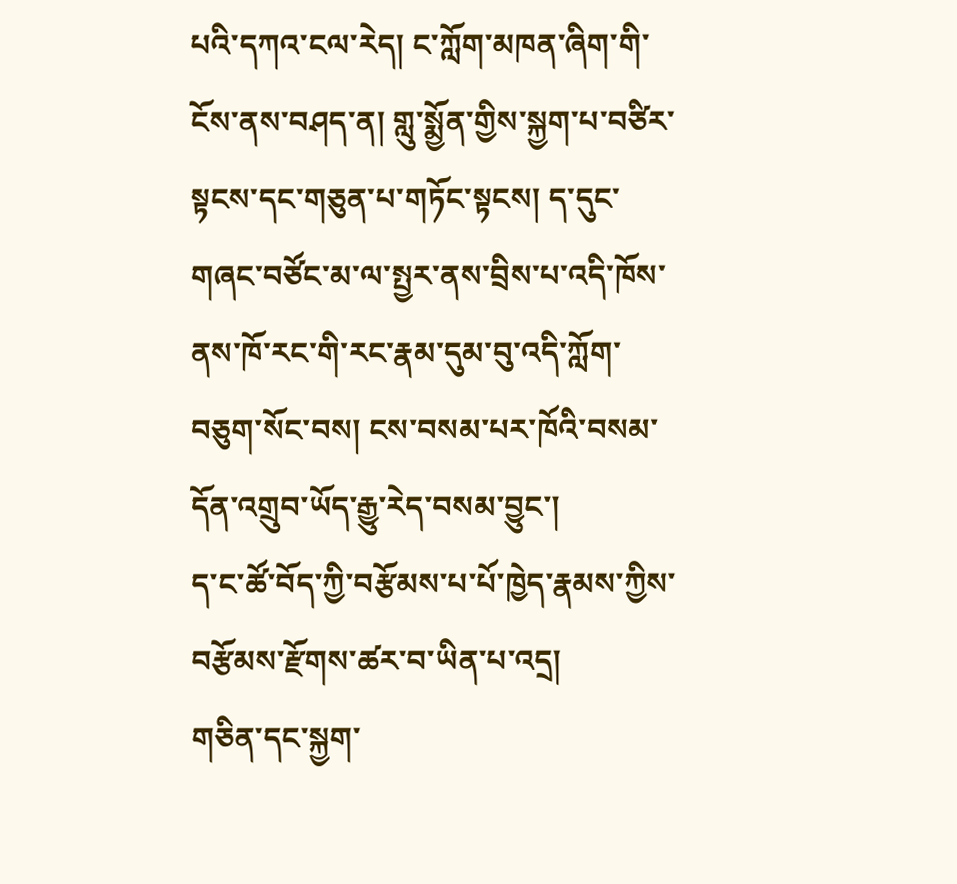པའི་དཀའ་ངལ་རེད། ང་ཀློག་མཁན་ཞིག་གི་ངོས་ནས་བཤད་ན། གླུ་སྨྱོན་གྱིས་སྐྱག་པ་བཙིར་སྟངས་དང་གཅུན་པ་གཏོང་སྟངས། ད་དུང་གཞང་བཙོང་མ་ལ་སྤྱར་ནས་བྲིས་པ་འདི་ཁོས་ནས་ཁོ་རང་གི་རང་རྣམ་དུམ་བུ་འདི་ཀློག་བཅུག་སོང་བས། ངས་བསམ་པར་ཁོའི་བསམ་དོན་འགྲུབ་ཡོད་རྒྱུ་རེད་བསམ་བྱུང་།
ད་ང་ཚོ་བོད་ཀྱི་བརྩོམས་པ་པོ་ཁྱེད་རྣམས་ཀྱིས་བརྩོམས་རྫོགས་ཚར་བ་ཡིན་པ་འདྲ།
གཅིན་དང་སྐྱག་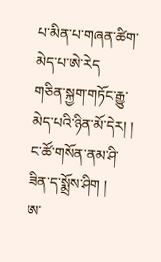པ་མིན་པ་གཞན་ཚིག་མེད་པ་ཨེ་རེད
གཅིན་སྐྱག་གཏོང་རྒྱུ་མེད་པའི་ཉིན་མོ་དེར། །
ང་ཚོ་གསོན་ནམ་ཤི་ཟིན་ད་སྨྲོས་ཤིག །
ཨ་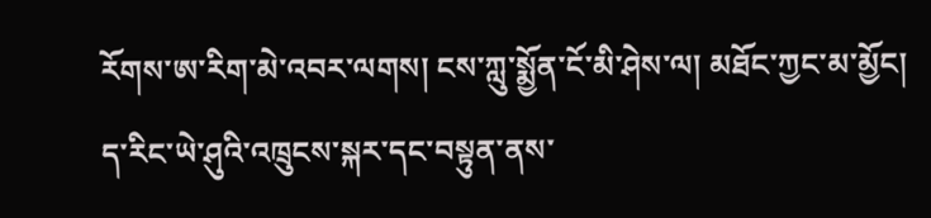རོགས་ཨ་རིག་མེ་འབར་ལགས། ངས་ཀླུ་སྨྱོན་ངོ་མི་ཤེས་ལ། མཐོང་ཀྱང་མ་མྱོང། ད་རིང་ཡེ་ཤུའི་འཁྲུངས་སྐར་དང་བསྟུན་ནས་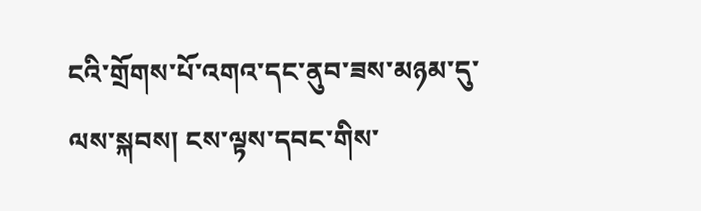ངའི་གྲོགས་པོ་འགའ་དང་ནུབ་ཟས་མཉམ་དུ་ལས་སྐབས། ངས་ལྟས་དབང་གིས་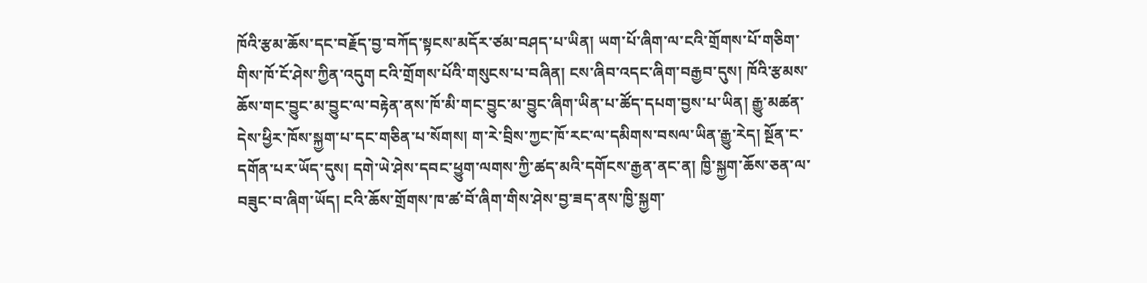ཁོའི་རྩམ་ཆོས་དང་བརྗོད་བྱ་བཀོད་སྟངས་མདོར་ཙམ་བཤད་པ་ཡིན། ཡག་པོ་ཞིག་ལ་ངའི་གྲོགས་པོ་གཅིག་གིས་ཁོ་ངོ་ཤེས་ཀྱིན་འདུག ངའི་གྲོགས་པོའི་གསུངས་པ་བཞིན། ངས་ཞིབ་འདང་ཞིག་བརྒྱབ་དུས། ཁོའི་རྩམས་ཆོས་གང་བྱུང་མ་བྱུང་ལ་བརྟེན་ནས་ཁོ་མི་གང་བྱུང་མ་བྱུང་ཞིག་ཡིན་པ་ཚོད་དཔག་བྱས་པ་ཡིན། རྒྱུ་མཚན་དེས་ཕྱིར་ཁོས་སྐྱག་པ་དང་གཅིན་པ་སོགས། ག་རེ་བྲིས་ཀྱང་ཁོ་རང་ལ་དམིགས་བསལ་ཡིན་རྒྱུ་རེད། སྔོན་ང་དགོན་པར་ཡོད་དུས། དགེ་ཡེ་ཤེས་དབང་ཕྱུག་ལགས་ཀྱི་ཚད་མའི་དགོངས་རྒྱན་ནང་ན། ཁྱི་སྐྱག་ཆོས་ཅན་ལ་བཟུང་བ་ཞིག་ཡོད། ངའི་ཆོས་གྲོགས་ཁ་ཚ་བོ་ཞིག་གིས་ཤེས་བྱ་ཟད་ནས་ཁྱི་སྐྱག་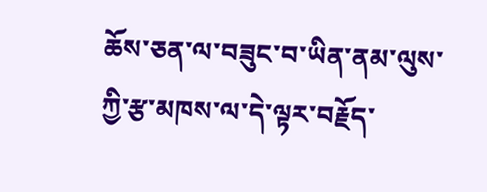ཆོས་ཅན་ལ་བཟུང་བ་ཡིན་ནམ་ལུས་ཀྱི་རྩ་མཁས་ལ་དེ་ལྟར་བརྗོད་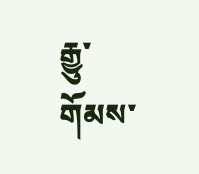རྒྱུ་གོམས་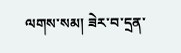ལགས་སམ། ཟེར་བ་དྲན་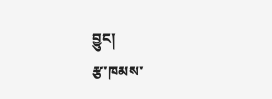བྱུང།
རྩ་ཁམས་